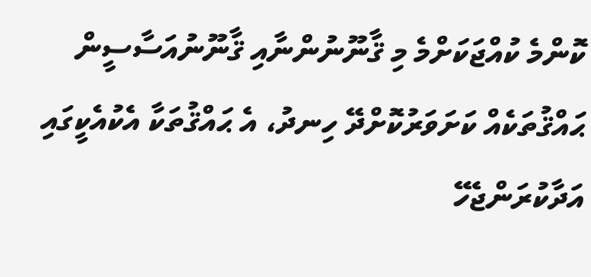ކޮންމެ ކުއްޖަކަށްމެ މި ޤާނޫނުންނާއި ޤާނޫނުއަސާސީން ޙައްޤުތަކެއް ކަށަވަރުކޮށްދޭ ހިނދު، އެ ޙައްޤުތަކާ އެކުއެކީގައި އަދާކުރަންޖެހޭ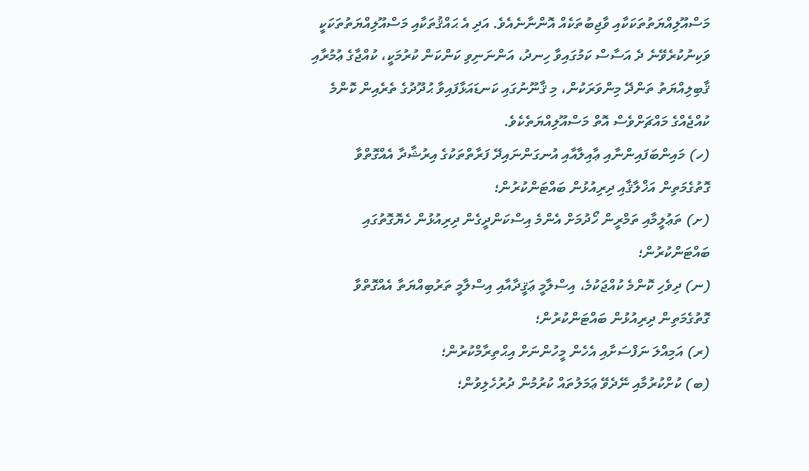މަސްއޫލިއްޔަތުތަކަކާއި ވާޖިބުތަކެއް އޮންނާނެއެވެ. އަދި އެ ޙައްޤުތަކާއި މަސްއޫލިއްޔަތުތަކަކީ ވަކިނުކުރެވޭނެ ދެ އަސާސް ކަމުގައިވާ ހިނދު، އަންނަނިވި ކަންކަން ކުރުމަކީ، ކުއްޖާގެ ޢުމުރާއި ޤާބިލިއްޔަތު ތަންދޭ މިންވަރަކުން، މި ޤާނޫނުގައި ކަނޑައަޅާފައިވާ ޙުދޫދުގެ ތެރެއިން ކޮންމެ ކުއްޖެއްގެ މައްޗަށްވެސް އޮތް މަސްއޫލިއްޔަތެކެވެ.
(ހ) މައިންބަފައިންނާއި ޢާއިލާއާއި އުނގަންނައިދޭ ފަރާތްތަކުގެ އިރުޝާދާ އެއްގޮތްވާ ގޮތުގެމަތިން އަޚްލާޤާއި ދިރިއުޅުން ބައްޓަންކުރުން؛
(ށ) ތަޢުލީމާއި ތަމްރީން ހޯދުމަށް އެންމެ އިސްކަންދީގެން ދިރިއުޅުން ހެޔޮގޮތުގައި ބައްޓަންކުރުން؛
(ނ) ދިވެހި ކޮންމެ ކުއްޖަކުމެ، އިސްލާމީ ޢަޤީދާއާއި އިސްލާމީ ތަރުބިއްޔަތާ އެއްގޮތްވާ ގޮތުގެމަތިން ދިރިއުޅުން ބައްޓަންކުރުން؛
(ރ) އަމިއްލަ ނަފްސަށާއި އެހެން މީހުންނަށް އިޙްތިރާމްކުރުން؛
(ބ) ކުށްކުރުމާއި ނޭދެވޭ ޢަމަލުތައް ކުރުމުން ދުރުހެލިވުން؛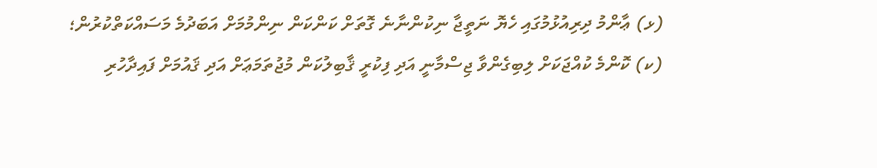(ޅ) ޢާންމު ދިރިއުޅުމުގައި ހެޔޮ ނަތީޖާ ނިކުންނާނެ ގޮތަށް ކަންކަން ނިންމުމަށް އަބަދުމެ މަސައްކަތްކުރުން؛
(ކ) ކޮންމެ ކުއްޖަކަށް ލިބިގެންވާ ޖިސްމާނީ އަދި ފިކުރީ ޤާބިލުކަން މުޖުތަމަޢަށް އަދި ޤައުމަށް ފައިދާހުރި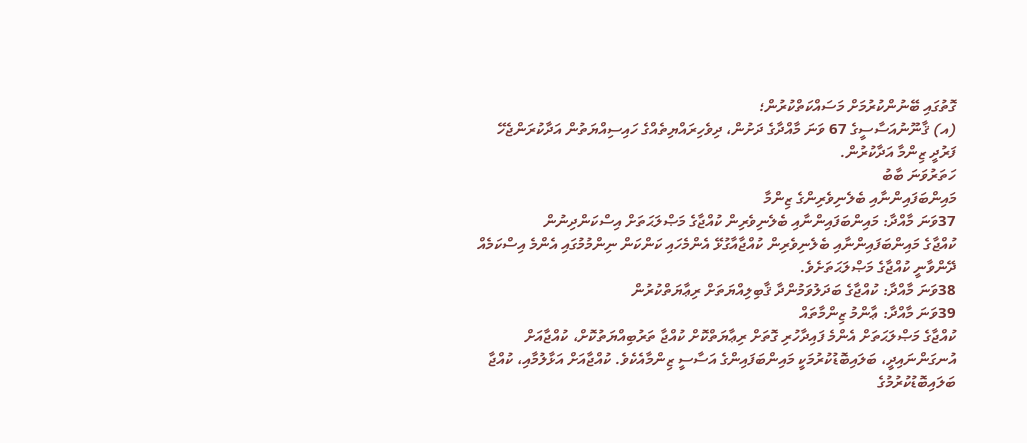ގޮތުގައި ބޭނުންކުރުމަށް މަސައްކަތްކުރުން؛
(އ) ޤާނޫނުއަސާސީގެ 67 ވަނަ މާއްދާގެ ދަށުން، ދިވެހިރައްޔިތެއްގެ ހައިސިއްޔަތުން އަދާކުރަންޖެހޭ ފަރުދީ ޒިންމާ އަދާކުރުން.
ހަތަރުވަނަ ބާބު
މައިންބަފައިންނާއި ބެލެނިވެރިންގެ ޒިންމާ
37ވަނަ މާއްދާ: މައިންބަފައިންނާއި ބެލެނިވެރިން ކުއްޖާގެ މަޞްލަޙަތަށް އިސްކަންދިނުން
ކުއްޖާގެ މައިންބަފައިންނާއި ބެލެނިވެރިން ކުއްޖާއާގުޅޭ އެންމެހައި ކަންކަން ނިންމުމުގައި އެންމެ އިސްކަމެއް ދޭންވާނީ ކުއްޖާގެ މަޞްލަޙަތަށެވެ.
38ވަނަ މާއްދާ: ކުއްޖާގެ ބަދަލުވަމުންދާ ޤާބިލިއްޔަތަށް ރިޢާޔަތްކުރުން
39ވަނަ މާއްދާ: ޢާންމު ޒިންމާތައް
ކުއްޖާގެ މަޞްލަޙަތަށް އެންމެ ފައިދާހުރި ގޮތަށް ރިޢާޔަތްކޮށް ކުއްޖާ ތަރުބިއްޔަތުކޮށް، ކުއްޖާއަށް އުނގަންނައިދީ، ބަލައިބޮޑުކުރުމަކީ މައިންބަފައިންގެ އަސާސީ ޒިންމާއެކެވެ. ކުއްޖާއަށް އަޅާލުމާއި، ކުއްޖާ ބަލައިބޮޑުކުރުމުގެ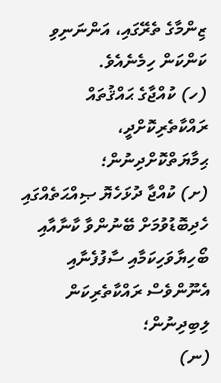ޒިންމާގެ ތެރޭގައި، އަންނަނިވި ކަންކަން ހިމެނެއެވެ.
(ހ) ކުއްޖާގެ ޙައްޤުތައް ރައްކާތެރިކޮށްދީ، ޙިމާޔަތްކޮށްދިނުން؛
(ށ) ކުއްޖާ ދުޅަހެޔޮ ޞިއްޙަތެއްގައި ހެދިބޮޑުވުމަށް ބޭނުންވާ ކާނާއާއި ބޯހިޔާވަހިކަމާއި ސާފުފެނާއި އެނޫންވެސް ރައްކާތެރިކަން ލިބިދިނުން؛
(ނ)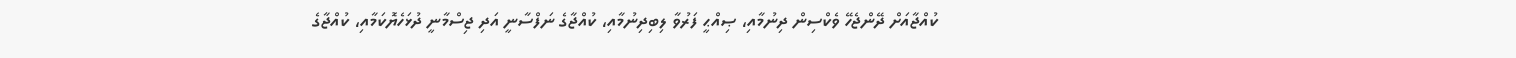ކުއްޖާއަށް ދޭންޖެހޭ ވެކްސިން ދިނުމާއި، ޞިއްޙީ ފަރުވާ ލިބިދިނުމާއި، ކުއްޖާގެ ނަފްސާނީ އަދި ޖިސްމާނީ ދުޅަހެޔޮކަމާއި، ކުއްޖާގެ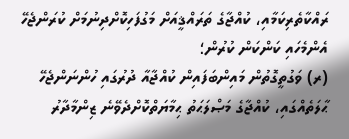ރައްކާތެރިކަމާއި، ކުއްޖާގެ ތަރައްޤީއަށް މަގުފަހިކޮށްދިނުމަށް ކުރަންޖެހޭ އެންމެހައި ކަންކަން ކުރުން؛
(ރ) ވަގުތީގޮތުން މައިންބަފައިން ކުއްޖާއާ ދުރުގައި ހުންނަންޖެހޭ ޙާލަތެއްގައި، ކުއްޖާގެ މަޞްލަޙަތު ޙިމާޔަތްކޮށްދެވޭނެ ޒިންމާދާރު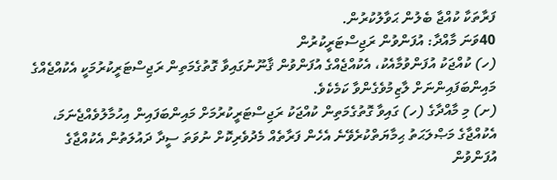ފަރާތަކާ ކުއްޖާ ބެލުން ޙަވާލުކުރުން.
40ވަނަ މާއްދާ: އުފަންވުން ރަޖިސްޓަރީކުރުން
(ހ) ކުއްޖަކު އުފަންވުމާއެކު، އެކުއްޖެއްގެ އުފަންވުން ޤާނޫނުގައިވާ ގޮތުގެމަތިން ރަޖިސްޓަރީކުރުމަކީ އެކުއްޖެއްގެ މައިންބަފައިންނަށް ލާޒިމުވެގެންވާ ކަމެކެވެ.
(ށ) މި މާއްދާގެ (ހ) ގައިވާ ގޮތުގެމަތިން ކުއްޖަކު ރަޖިސްޓަރީކުރުމަށް މައިންބަފައިން އިހުމާލުވެއްޖެނަމަ، އެކުއްޖާގެ މަޞްލަޙަތު ޙިމާޔަތްކުރެވޭނެ އެހެން ފަރާތެއް މެދުވެރިކޮށް ނުވަތަ ސީދާ ދައުލަތުން އެކުއްޖާގެ އުފަންވުން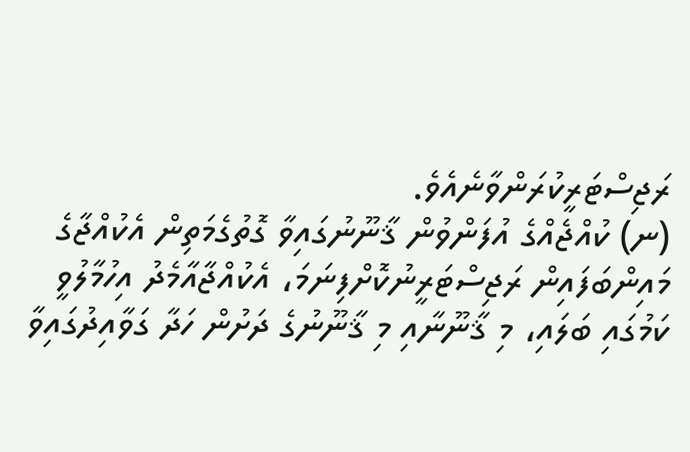ރަޖިސްޓަރީކުރަންވާނެއެވެ.
(ނ) ކުއްޖެއްގެ އުފަންވުން ޤާނޫނުގައިވާ ގޮތުގެމަތިން އެކުއްޖާގެ މައިންބަފައިން ރަޖިސްޓަރީނުކޮށްފިނަމަ، އެކުއްޖާއާމެދު އިހުމާލުވީ ކަމުގައި ބަލައި، މި ޤާނޫނާއި މި ޤާނޫނުގެ ދަށުން ހަދާ ގަވާއިދުގައިވާ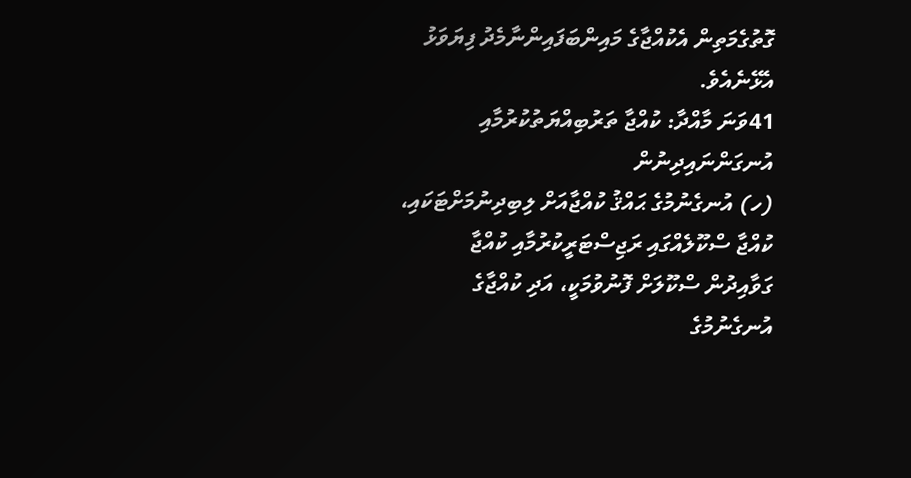ގޮތުގެމަތިން އެކުއްޖާގެ މައިންބަފައިންނާމެދު ފިޔަވަޅު އެޅޭނެއެވެ.
41ވަނަ މާއްދާ: ކުއްޖާ ތަރުބިއްޔަތުކުރުމާއި އުނގަންނައިދިނުން
(ހ) އުނގެނުމުގެ ޙައްޤު ކުއްޖާއަށް ލިބިދިނުމަށްޓަކައި، ކުއްޖާ ސްކޫލެއްގައި ރަޖިސްޓަރީކުރުމާއި ކުއްޖާ ގަވާއިދުން ސްކޫލަށް ފޮނުވުމަކީ، އަދި ކުއްޖާގެ އުނގެނުމުގެ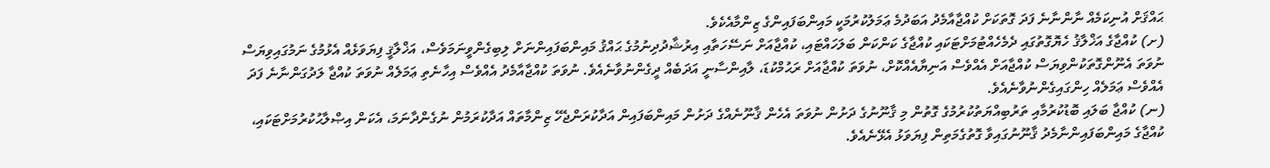ޙައްޤަށް އުނިކަމެއް ނާންނާނެ ފަދަ ގޮތަކަށް ކުއްޖާއާމެދު އަބަދުމެ ޢަމަލުކުރުމަކީ މައިންބަފައިންގެ ޒިންމާއެކެވެ.
(ށ) ކުއްޖާގެ އަޚްލާޤު ހެޔޮގޮތުގައި ދެމެހެއްޓުމަށްޓަކައި ކުއްޖާގެ ކަންކަން ބަލަހައްޓައި، ކުއްޖާއަށް ނަސޭހަތާއި އިރުޝާދުދިނުމުގެ ޙައްޤު މައިންބަފައިންނަށް ލިބިގެންވީނަމަވެސް، އަޚްލާޤީ ފިޔަވަޅެއް އެޅުމުގެ ނަމުގައިވިޔަސް ނުވަތަ އެނޫންގޮތަކުންވިޔަސް ކުއްޖާއަށް އެއްވެސް އަނިޔާއެއްކޮށް، ނުވަތަ ކުއްޖާއަށް ރަޙުމްކުޑަ، ލާއިންސާނީ އަދަބެއް ދީގެންނުވާނެއެވެ. ނުވަތަ ކުއްޖާއާމެދު އެއްވެސް އިހާނެތި ޢަމަލެއް ނުވަތަ ކުއްޖާ ލަދުގަންނާނެ ފަދަ އެއްވެސް ޢަމަލެއް ހިންގައިގެންނުވާނެއެވެ.
(ނ) ކުއްޖާ ބަލައި ބޮޑުކުރުމާއި ތަރުބިއްޔަތުކުރުމުގެ ގޮތުން މި ޤާނޫނުގެ ދަށުން ނުވަތަ އެހެން ޤާނޫނެއްގެ ދަށުން މައިންބަފައިން އަދާކުރަންޖެހޭ ޒިންމާތައް އަދާކުރަމުން ނުގެންދާނަމަ، އެކަން އިޞްލާޙުކުރުމަށްޓަކައި، ކުއްޖާގެ މައިންބަފައިންނާމެދު ޤާނޫނުގައިވާ ގޮތުގެމަތިން ފިޔަވަޅު އެޅޭނެއެވެ.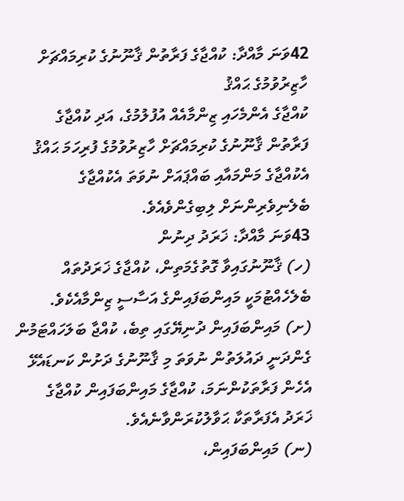42ވަނަ މާއްދާ: ކުއްޖާގެ ފަރާތުން ޤާނޫނުގެ ކުރިމައްޗަށް ހާޒިރުވުމުގެ ޙައްޤު
ކުއްޖާގެ އެންމެހައި ޒިންމާއެއް އުފުލުމުގެ، އަދި ކުއްޖާގެ ފަރާތުން ޤާނޫނުގެ ކުރިމައްޗަށް ހާޒިރުވުމުގެ ފުރިހަމަ ޙައްޤު އެކުއްޖާގެ މަންމައާއި ބައްޕައަށް ނުވަތަ އެކުއްޖާގެ ބެލެނިވެރިންނަށް ލިބިގެންވެއެވެ.
43ވަނަ މާއްދާ: ޚަރަދު ދިނުން
(ހ) ޤާނޫނުގައިވާ ގޮތުގެމަތިން، ކުއްޖާގެ ޚަރަދުތައް ބެލެހެއްޓުމަކީ މައިންބަފައިންގެ އަސާސީ ޒިންމާއެކެވެ.
(ށ) މައިންބަފައިން ދުނިޔޭގައި ތިބެ، ކުއްޖާ ބަލަހައްޓަމުން ގެންދަނީ ދައުލަތުން ނުވަތަ މި ޤާނޫނުގެ ދަށުން ކަނޑައެޅޭ އެހެން ފަރާތަކުންނަމަ، ކުއްޖާގެ މައިންބަފައިން ކުއްޖާގެ ޚަރަދު އެފަރާތަކާ ޙަވާލުކުރަންވާނެއެވެ.
(ނ) މައިންބަފައިން،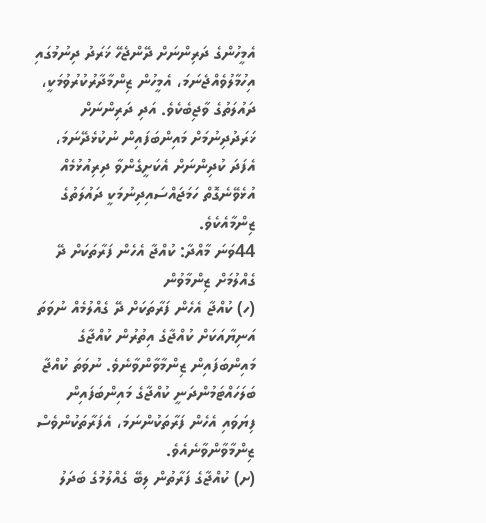އެމީހުންގެ ދަރިންނަށް ދޭންޖެހޭ ޚަރަދު ދިނުމުގައި އިހުމާލުވެއްޖެނަމަ، އެމީހުން ޒިންމާދާރުކުރުވުމަކީ، ދައުލަތުގެ ވާޖިބެކެވެ. އަދި ދަރިންނަށް ޚަރަދުދިނުމަށް މައިންބަފައިން ނުކުޅެދޭނަމަ، އެފަދަ ކުދިންނަށް އެކަށީގެންވާ ދިރިއުޅުމެއް އުޅެވޭނެގޮތް ހަމަޖައްސައިދިނުމަކީ ދައުލަތުގެ ޒިންމާއެކެވެ.
44ވަނަ މާއްދާ: ކުއްޖާ އެހެން ފަރާތަކަށް ދޭ ގެއްލުމަށް ޒިންމާވުން
(ހ) ކުއްޖާ އެހެން ފަރާތަކަށް ދޭ ގެއްލުމެއް ނުވަތަ އަނިޔާއަކަށް ކުއްޖާގެ އިތުރުން ކުއްޖާގެ މައިންބަފައިން ޒިންމާވާންވާނެވެ. ނުވަތަ ކުއްޖާ ބަލަހައްޓަމުންދަނީ ކުއްޖާގެ މައިންބަފައިން ފިޔަވައި އެހެން ފަރާތަކުންނަމަ، އެފަރާތަކުންވެސް ޒިންމާވާންވާނެއެވެ.
(ށ) ކުއްޖާގެ ފަރާތުން ލިބޭ ގެއްލުމުގެ ބަދަލު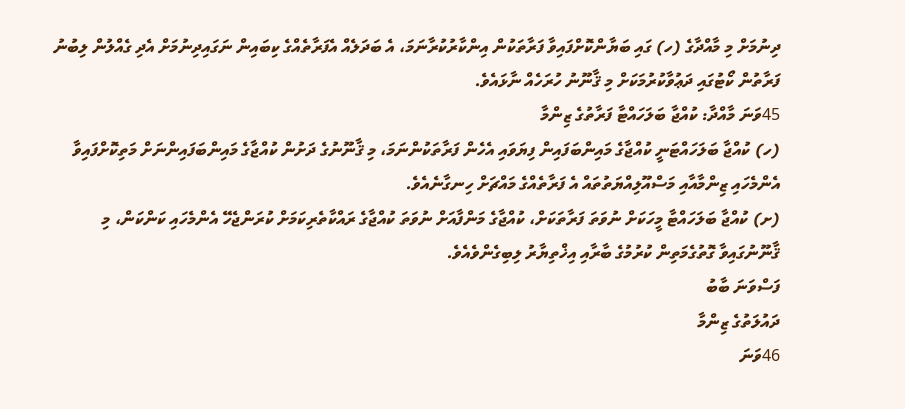ދިނުމަށް މި މާއްދާގެ (ހ) ގައި ބަޔާންކޮށްފައިވާ ފަރާތަކުން އިންކާރުކުރާނަމަ، އެ ބަދަލެއް އެފަރާތެއްގެ ކިބައިން ނަގައިދިނުމަށް އެދި ގެއްލުން ލިބުނު ފަރާތުން ކޯޓުގައި ދަޢުވާކުރުމަކަށް މި ޤާނޫނު ހުރަހެއް ނާޅައެވެ.
45ވަނަ މާއްދާ: ކުއްޖާ ބަލަހައްޓާ ފަރާތުގެ ޒިންމާ
(ހ) ކުއްޖާ ބަލަހައްޓަނީ ކުއްޖާގެ މައިންބަފައިން ފިޔަވައި އެހެން ފަރާތަކުންނަމަ، މި ޤާނޫނުގެ ދަށުން ކުއްޖާގެ މައިންބަފައިންނަށް މަތިކޮށްފައިވާ އެންމެހައި ޒިންމާއާއި މަސްއޫލިއްޔަތުތައް އެ ފަރާތެއްގެ މައްޗަށް ހިނގާނެއެވެ.
(ށ) ކުއްޖާ ބަލަހައްޓާ މީހަކަށް ނުވަތަ ފަރާތަކަށް، ކުއްޖާގެ މަންފާއަށް ނުވަތަ ކުއްޖާގެ ރައްކާތެރިކަމަށް ކުރަންޖެހޭ އެންމެހައި ކަންކަން، މި ޤާނޫނުގައިވާ ގޮތުގެމަތިން ކުރުމުގެ ބާރާއި އިޚްތިޔާރު ލިބިގެންވެއެވެ.
ފަސްވަނަ ބާބު
ދައުލަތުގެ ޒިންމާ
46ވަނަ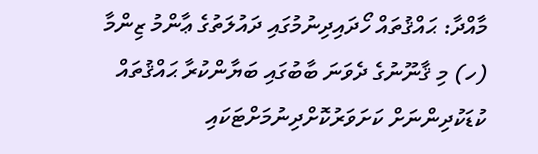މާއްދާ: ޙައްޤުތައް ހޯދައިދިނުމުގައި ދައުލަތުގެ ޢާންމު ޒިންމާ
(ހ) މި ޤާނޫނުގެ ދެވަނަ ބާބުގައި ބަޔާންކުރާ ޙައްޤުތައް ކުޑަކުދިންނަށް ކަށަވަރުކޮށްދިނުމަށްޓަކައި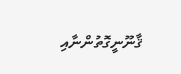ޤާނޫނީގޮތުންނާއި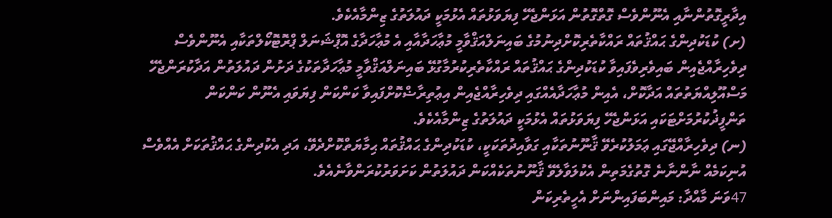އިދާރީގޮތުންނާއި އެނޫންވެސް ގޮތްގޮތުން އަޅަންޖެހޭ ފިޔަވަޅުތައް އެޅުމަކީ ދައުލަތުގެ ޒިންމާއެކެވެ.
(ށ) ކުޑަކުދިންގެ ޙައްޤުތައް ރައްކާތެރިކޮށްދިނުމުގެ ބައިނަލްއަޤްވާމީ މުޢާހަދާއާއި އެ މުޢާހަދާގެ އޮޕްޝަނަލް ޕްރޮޓޮކޯލްތަކާއި އެނޫންވެސް ދިވެހިރާއްޖެއިން ބައިވެރިވެފައިވާ ކުޑަކުދިންގެ ޙައްޤުތައް ރައްކާތެރިކުރުމާގުޅޭ ބައިނަލްއަޤްވާމީ މުޢާހަދާތަކުގެ ދަށުން ދައުލަތުން އަދާކުރަންޖެހޭ މަސްއޫލިއްޔަތުތައް އަދާކޮށް، އެއިން މުޢާހަދާއެއްގައި ދިވެހިރާއްޖެއިން އިޢުތިރާޟްކޮށްފައިވާ ކަންކަން ފިޔަވައި އެނޫން ކަންކަން ތަންފީޛުކުރުމަށްޓަކައި އަޅަންޖެހޭ ފިޔަވަޅުތައް އެޅުމަކީ ދައުލަތުގެ ޒިންމާއެކެވެ.
(ނ) ދިވެހިރާއްޖޭގައި ޢަމަލުކުރެވޭ ޤާނޫނުތަކާއި ގަވާއިދުތަކަކީ، ކުޑަކުދިންގެ ޙައްޤުތައް ޙިމާޔަތްކޮށްދެވޭ، އަދި އެކުދިންގެ ޙައްޤުތަކަށް އެއްވެސް އުނިކަމެއް ނާންނާނެ ގޮތުގެމަތިން އެކުލަވާލެވޭ ޤާނޫނުތަކެއްކަން ދައުލަތުން ކަށަވަރުކުރަންވާނެއެވެ.
47ވަނަ މާއްދާ: މައިންބަފައިންނަށް އެހީތެރިކަން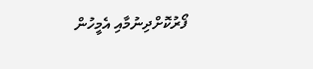ފޯރުކޮށްދިނުމާއި އެމީހުން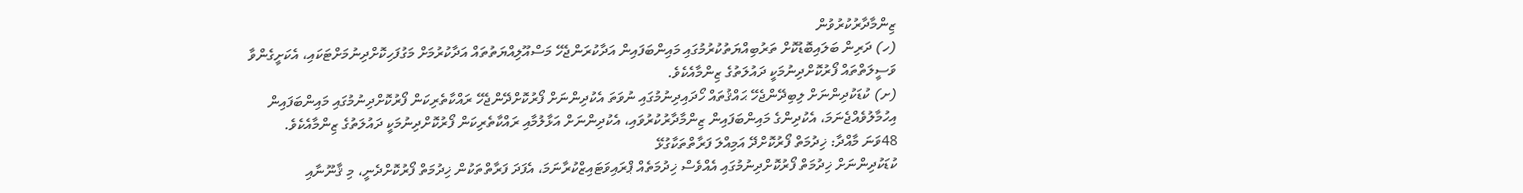ޒިންމާދާރުކުރުވުން
(ހ) ދަރިން ބަލައިބޮޑުކޮށް ތަރުބިއްޔަތުކުރުމުގައި މައިންބަފައިން އަދާކުރަންޖެހޭ މަސްއޫލިއްޔަތުތައް އަދާކުރުމަށް މަގުފަހިކޮށްދިނުމަށްޓަކައި، އެކަށީގެންވާ ވަސީލަތްތައް ފޯރުކޮށްދިނުމަކީ ދައުލަތުގެ ޒިންމާއެކެވެ.
(ށ) ކުޑަކުދިންނަށް ލިބިދޭންޖެހޭ ޙައްޤުތައް ހޯދައިދިނުމުގައި ނުވަތަ އެކުދިންނަށް ފޯރުކޮށްދޭންޖެހޭ ރައްކާތެރިކަން ފޯރުކޮށްދިނުމުގައި މައިންބަފައިން އިހުމާލުވެއްޖެނަމަ، އެކުދިންގެ މައިންބަފައިން ޒިންމާދާރުކުރުވައި، އެކުދިންނަށް އަޅާލުމާއި ރައްކާތެރިކަން ފޯރުކޮށްދިނުމަކީ ދައުލަތުގެ ޒިންމާއެކެވެ.
48ވަނަ މާއްދާ: ޚިދުމަތް ފޯރުކޮށްދޭ އަމިއްލަ ފަރާތްތަކާގުޅޭ
ކުޑަކުދިންނަށް ޚިދުމަތް ފޯރުކޮށްދިނުމުގައި އެއްވެސް ޚިދުމަތެއް ޕްރައިވަޓައިޒްކުރާނަމަ، އެފަދަ ފަރާތްތަކުން ޚިދުމަތް ފޯރުކޮށްދެނީ، މި ޤާނޫނާއި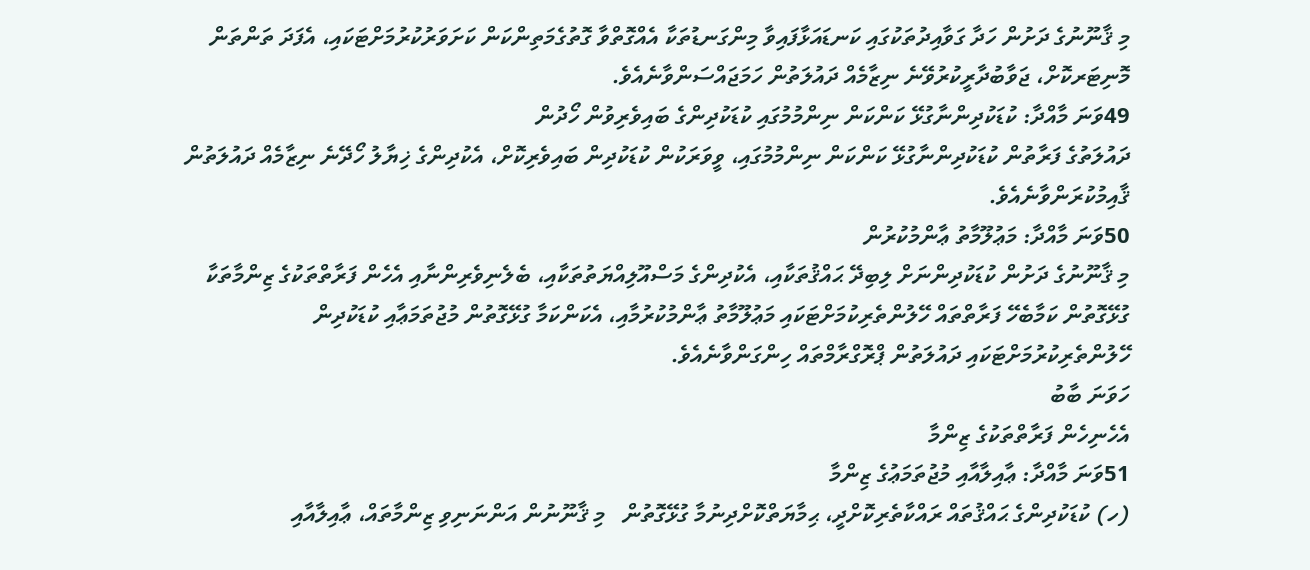މި ޤާނޫނުގެ ދަށުން ހަދާ ގަވާއިދުތަކުގައި ކަނޑައަޅާފައިވާ މިންގަނޑުތަކާ އެއްގޮތްވާ ގޮތުގެމަތިންކަން ކަށަވަރުކުރުމަށްޓަކައި، އެފަދަ ތަންތަން މޮނިޓަރކޮށް، ޖަވާބުދާރީކުރުވޭނެ ނިޒާމެއް ދައުލަތުން ހަމަޖައްސަންވާނެއެވެ.
49ވަނަ މާއްދާ: ކުޑަކުދިންނާގުޅޭ ކަންކަން ނިންމުމުގައި ކުޑަކުދިންގެ ބައިވެރިވުން ހޯދުން
ދައުލަތުގެ ފަރާތުން ކުޑަކުދިންނާގުޅޭ ކަންކަން ނިންމުމުގައި، ވީވަރަކުން ކުޑަކުދިން ބައިވެރިކޮށް، އެކުދިންގެ ޚިޔާލު ހޯދޭނެ ނިޒާމެއް ދައުލަތުން ޤާއިމުކުރަންވާނެއެވެ.
50ވަނަ މާއްދާ: މަޢުލޫމާތު ޢާންމުކުރުން
މި ޤާނޫނުގެ ދަށުން ކުޑަކުދިންނަށް ލިބިދޭ ޙައްޤުތަކާއި، އެކުދިންގެ މަސްއޫލިއްޔަތުތަކާއި، ބެލެނިވެރިންނާއި އެހެން ފަރާތްތަކުގެ ޒިންމާތަކާ ގުޅޭގޮތުން ކަމާބެހޭ ފަރާތްތައް ހޭލުންތެރިކުމަށްޓަކައި މަޢުލޫމާތު ޢާންމުކުރުމާއި، އެކަންކަމާ ގުޅޭގޮތުން މުޖުތަމަޢާއި ކުޑަކުދިން ހޭލުންތެރިކުރުމަށްޓަކައި ދައުލަތުން ޕްރޮގްރާމްތައް ހިންގަންވާނެއެވެ.
ހަވަނަ ބާބު
އެހެނިހެން ފަރާތްތަކުގެ ޒިންމާ
51ވަނަ މާއްދާ: ޢާއިލާއާއި މުޖުތަމަޢުގެ ޒިންމާ
(ހ) ކުޑަކުދިންގެ ޙައްޤުތައް ރައްކާތެރިކޮށްދީ، ޙިމާޔަތްކޮށްދިނުމާ ގުޅޭގޮތުން   މި ޤާނޫނުން އަންނަނިވި ޒިންމާތައް، ޢާއިލާއާއި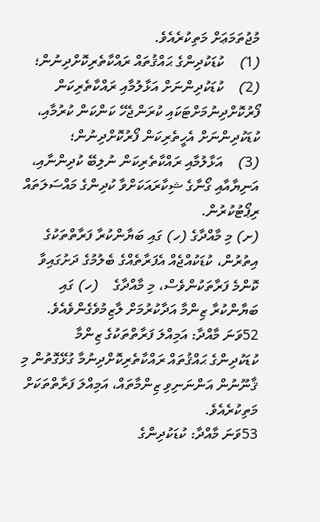މުޖުތަމަޢަށް މަތިކުރެއެވެ.
(1)    ކުޑަކުދިންގެ ޙައްޤުތައް ރައްކާތެރިކޮށްދިނުން؛
(2)    ކުޑަކުދިންނަށް އަޅާލުމާއި ރައްކާތެރިކަން ފޯރުކޮށްދިނުމަށްޓަކައި ކުރަންޖެހޭ ކަންކަން ކުރުމާއި، ކުޑަކުދިންނަށް އެހީތެރިކަން ފޯރުކޮށްދިނުން؛
(3)    އަޅާލުމާއި ރައްކާތެރިކަން ނުލިބޭ ކުދިންނާއި، އަނިޔާއާއި ގޯނާގެ ޝިކާރައަކަށްވާ ކުދިންގެ މައްސަލަތައް ރިޕޯޓުކުރުން.
(ށ) މި މާއްދާގެ (ހ) ގައި ބަޔާންކުރާ ފަރާތްތަކުގެ އިތުރުން، ކުޑަކުއްޖެއް އެފަރާތެއްގެ ބެލުމުގެ ދަށުގައިވާ ކޮންމެ ފަރާތަކުންވެސް، މި މާއްދާގެ    (ހ) ގައި ބަޔާންކުރާ ޒިންމާ އަދާކުރުމަށް ލާޒިމުވެގެންވެއެވެ.
52ވަނަ މާއްދާ: އަމިއްލަ ފަރާތްތަކުގެ ޒިންމާ
ކުޑަކުދިންގެ ޙައްޤުތައް ރައްކާތެރިކޮށްދިނުމާ ގުޅޭގޮތުން މި ޤާނޫނުން އަންނަނިވި ޒިންމާތައް، އަމިއްލަ ފަރާތްތަކަށް މަތިކުރެއެވެ.
53ވަނަ މާއްދާ: ކުޑަކުދިންގެ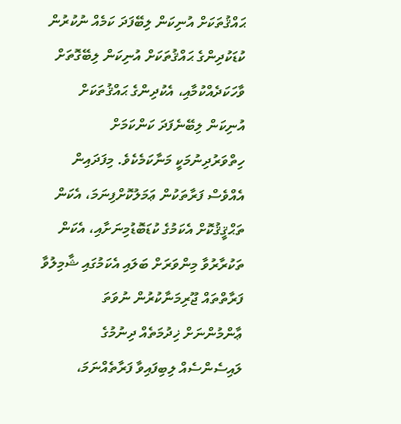ޙައްޤުތަކަށް އުނިކަން ލިބޭފަދަ ކަމެއް ނުކުރުން
ކުޑަކުދިންގެ ޙައްޤުތަކަށް އުނިކަން ލިބޭގޮތަށް ވާހަކަދެއްކުމާއި، އެކުދިންގެ ޙައްޤުތަކަށް އުނިކަން ލިބޭނެފަދަ ކަންކަމަށް ހިތްވަރުދިނުމަކީ މަނާކަމެކެވެ. މިފަދައިން އެއްވެސް ފަރާތަކުން ޢަމަލުކޮށްފިނަމަ، އެކަން ތަޙްޤީޤުކޮށް އެކަމުގެ ކުޑަބޮޑުމިނަށާއި، އެކަން ތަކުރާރުވާ މިންވަރަށް ބަލައި އެކަމުގައި ޝާމިލުވާ ފަރާތްތައް ޖޫރިމަނާކުރުން ނުވަތަ ޢާންމުންނަށް ޚިދުމަތެއް ދިނުމުގެ ލައިސެންސެއް ލިބިފައިވާ ފަރާތެއްނަމަ،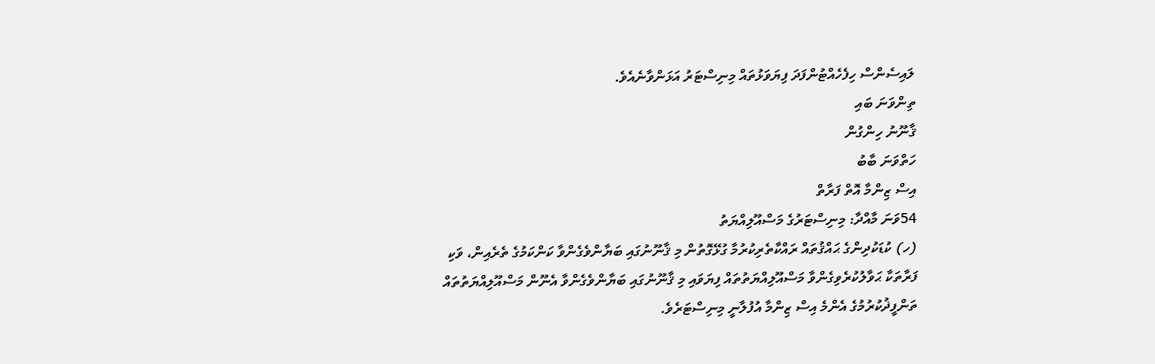ލައިސެންސް ހިފެހެއްޓުންފަދަ ފިޔަވަޅުތައް މިނިސްޓަރު އަޅަންވާނެއެވެ.
ތިންވަނަ ބައި
ޤާނޫނު ހިންގުން
ހަތްވަނަ ބާބު
އިސް ޒިންމާ އޮތް ފަރާތް
54ވަނަ މާއްދާ: މިނިސްޓަރުގެ މަސްއޫލިއްޔަތު
(ހ) ކުޑަކުދިންގެ ޙައްޤުތައް ރައްކާތެރިކުރުމާ ގުޅޭގޮތުން މި ޤާނޫނުގައި ބަޔާންވެގެންވާ ކަންކަމުގެ ތެރެއިން، ވަކި ފަރާތަކާ ޙަވާލުކުރެވިގެންވާ މަސްއޫލިއްޔަތުތައް ފިޔަވައި މި ޤާނޫނުގައި ބަޔާންވެގެންވާ އެނޫން މަސްއޫލިއްޔަތުތައް ތަންފީޛުކުރުމުގެ އެންމެ އިސް ޒިންމާ އުފުލާނީ މިނިސްޓަރެވެ.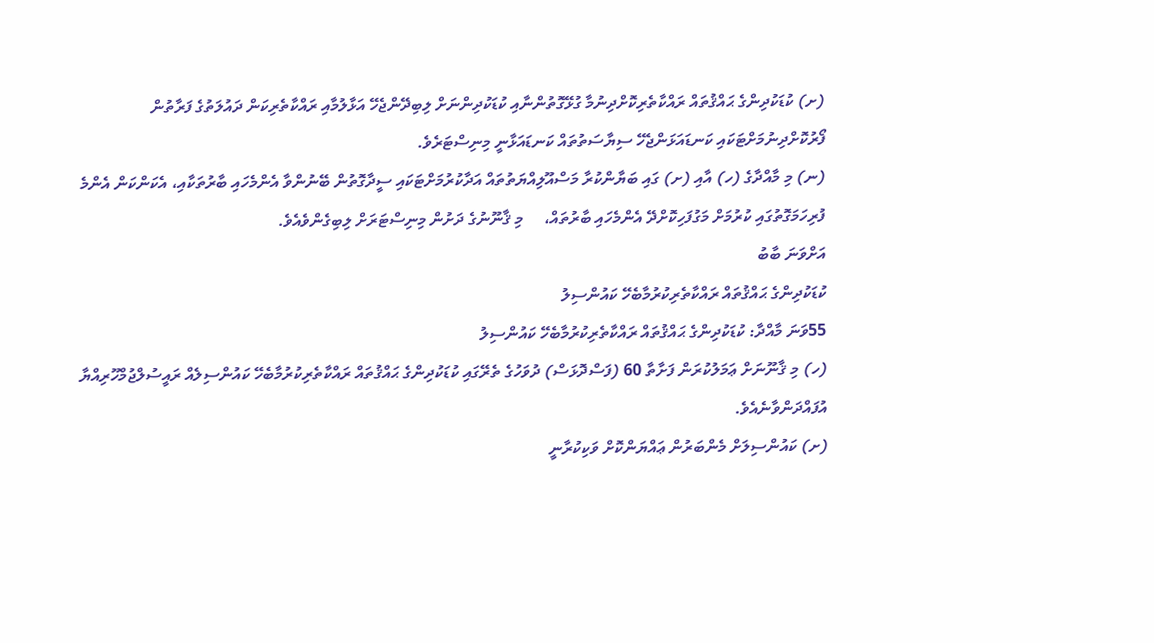(ށ) ކުޑަކުދިންގެ ޙައްޤުތައް ރައްކާތެރިކޮށްދިނުމާ ގުޅޭގޮތުންނާއި ކުޑަކުދިންނަށް ލިބިދޭންޖެހޭ އަޅާލުމާއި ރައްކާތެރިކަން ދައުލަތުގެ ފަރާތުން ފޯރުކޮށްދިނުމަށްޓަކައި ކަނޑައަޅަންޖެހޭ ސިޔާސަތުތައް ކަނޑައަޅާނީ މިނިސްޓަރެވެ.
(ނ) މި މާއްދާގެ (ހ) އާއި (ށ) ގައި ބަޔާންކުރާ މަސްއޫލިއްޔަތުތައް އަދާކުރުމަށްޓަކައި ސީދާގޮތުން ބޭނުންވާ އެންމެހައި ބާރުތަކާއި، އެކަންކަން އެންމެ ފުރިހަމަގޮތުގައި ކުރުމަށް މަގުފަހިކޮށްދޭ އެންމެހައި ބާރުތައް،     މި ޤާނޫނުގެ ދަށުން މިނިސްޓަރަށް ލިބިގެންވެއެވެ.
އަށްވަނަ ބާބު
ކުޑަކުދިންގެ ޙައްޤުތައް ރައްކާތެރިކުރުމާބެހޭ ކައުންސިލު
55ވަނަ މާއްދާ: ކުޑަކުދިންގެ ޙައްޤުތައް ރައްކާތެރިކުރުމާބެހޭ ކައުންސިލު
(ހ) މި ޤާނޫނަށް ޢަމަލުކުރަން ފަށާތާ 60 (ފަސްދޮޅަސް) ދުވަހުގެ ތެރޭގައި ކުޑަކުދިންގެ ޙައްޤުތައް ރައްކާތެރިކުރުމާބެހޭ ކައުންސިލެއް ރައީސުލްޖުމްހޫރިއްޔާ އުފައްދަންވާނެއެވެ.
(ށ) ކައުންސިލަށް މެންބަރުން ޢައްޔަންކޮށް ވަކިކުރާނީ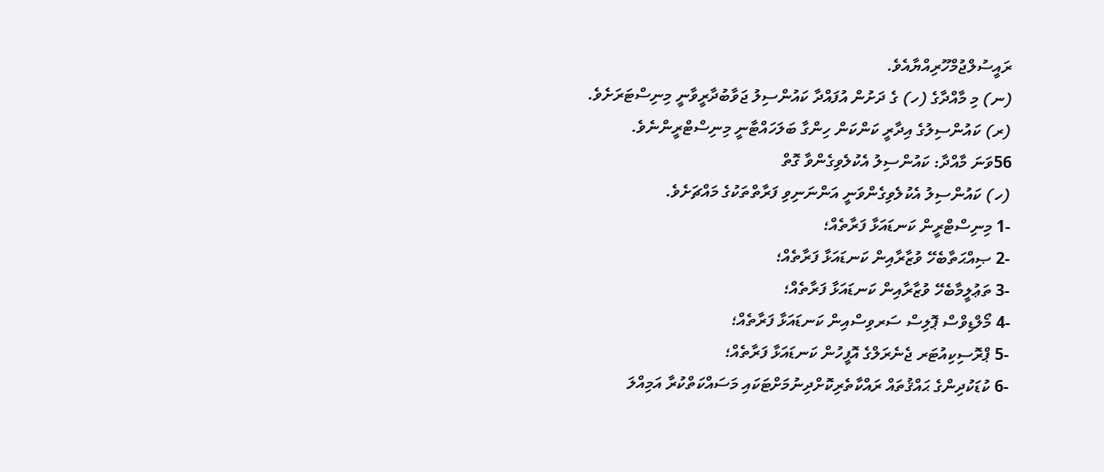ރައީސުލްޖުމްހޫރިއްޔާއެވެ.
(ނ) މި މާއްދާގެ (ހ) ގެ ދަށުން އުފައްދާ ކައުންސިލު ޖަވާބުދާރީވާނީ މިނިސްޓަރަށެވެ.
(ރ) ކައުންސިލުގެ އިދާރީ ކަންކަން ހިންގާ ބަލަހައްޓާނީ މިނިސްޓްރީންނެވެ.
56ވަނަ މާއްދާ: ކައުންސިލު އެކުލެވިގެންވާ ގޮތް
(ހ) ކައުންސިލު އެކުލެވިގެންވަނީ އަންނަނިވި ފަރާތްތަކުގެ މައްޗަށެވެ.
-1 މިނިސްޓްރީން ކަނޑައަޅާ ފަރާތެއް؛
-2 ޞިއްޙަތާބެހޭ ވުޒާރާއިން ކަނޑައަޅާ ފަރާތެއް؛
-3 ތަޢުލީމާބެހޭ ވުޒާރާއިން ކަނޑައަޅާ ފަރާތެއް؛
-4 މޯލްޑިވްސް ޕޮލިސް ސަރވިސްއިން ކަނޑައަޅާ ފަރާތެއް؛
-5 ޕްރޮސިކިއުޓަރ ޖެނެރަލްގެ އޮފީހުން ކަނޑައަޅާ ފަރާތެއް؛
-6 ކުޑަކުދިންގެ ޙައްޤުތައް ރައްކާތެރިކޮށްދިނުމަށްޓަކައި މަސައްކަތްކުރާ އަމިއްލަ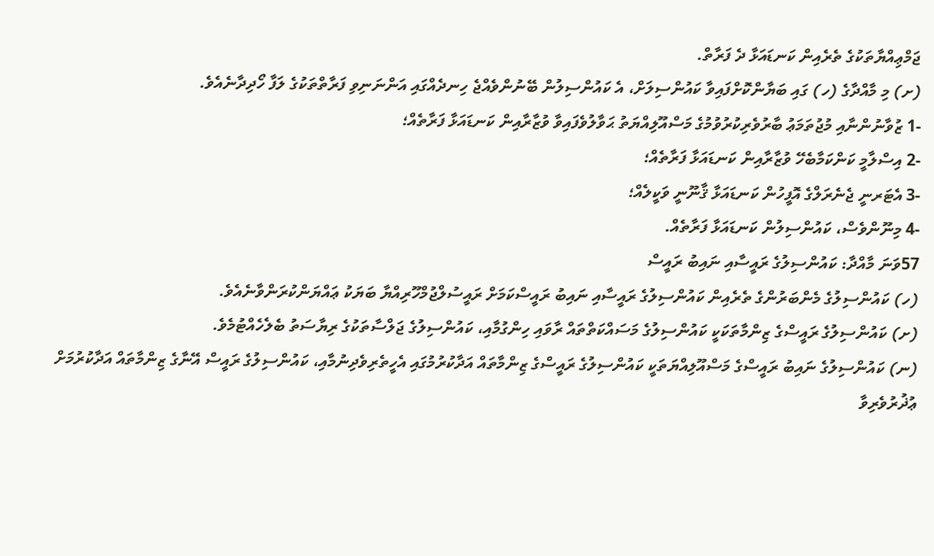ޖަމްޢިއްޔާތަކުގެ ތެރެއިން ކަނޑައަޅާ ދެ ފަރާތް.
(ށ) މި މާއްދާގެ (ހ) ގައި ބަޔާންކޮށްފައިވާ ކައުންސިލަށް، އެ ކައުންސިލުން ބޭނުންވެއްޖެ ހިނދެއްގައި އަންނަނިވި ފަރާތްތަކުގެ ލަފާ ހޯދިދާނެއެވެ.
-1 ޒުވާނުންނާއި މުޖުތަމަޢު ބާރުވެރިކުރުވުމުގެ މަސްއޫލިއްޔަތު ޙަވާލުވެފައިވާ ވުޒާރާއިން ކަނޑައަޅާ ފަރާތެއް؛
-2 އިސްލާމީ ކަންކަމާބެހޭ ވުޒާރާއިން ކަނޑައަޅާ ފަރާތެއް؛
-3 އެޓަރނީ ޖެނެރަލްގެ އޮފީހުން ކަނޑައަޅާ ޤާނޫނީ ވަކީލެއް؛
-4 މިނޫންވެސް، ކައުންސިލުން ކަނޑައަޅާ ފަރާތެއް.
57ވަނަ މާއްދާ: ކައުންސިލުގެ ރައީސާއި ނައިބު ރައީސް
(ހ) ކައުންސިލުގެ މެންބަރުންގެ ތެރެއިން ކައުންސިލުގެ ރައީސާއި ނައިބު ރައީސްކަމަށް ރައީސުލްޖުމްހޫރިއްޔާ ބަޔަކު ޢައްޔަންކުރަންވާނެއެވެ.
(ށ) ކައުންސިލުގެ ރައީސްގެ ޒިންމާތަކަކީ ކައުންސިލުގެ މަސައްކަތްތައް ރާވައި ހިންގުމާއި، ކައުންސިލުގެ ޖަލްސާތަކުގެ ރިޔާސަތު ބެލެހެއްޓުމެވެ.
(ނ) ކައުންސިލުގެ ނައިބު ރައީސްގެ މަސްއޫލިއްޔަތަކީ ކައުންސިލުގެ ރައީސްގެ ޒިންމާތައް އަދާކުރުމުގައި އެހީތެރިވެދިނުމާއި، ކައުންސިލުގެ ރައީސް އޭނާގެ ޒިންމާތައް އަދާކުރުމަށް ޢުޛުރުވެރިވާ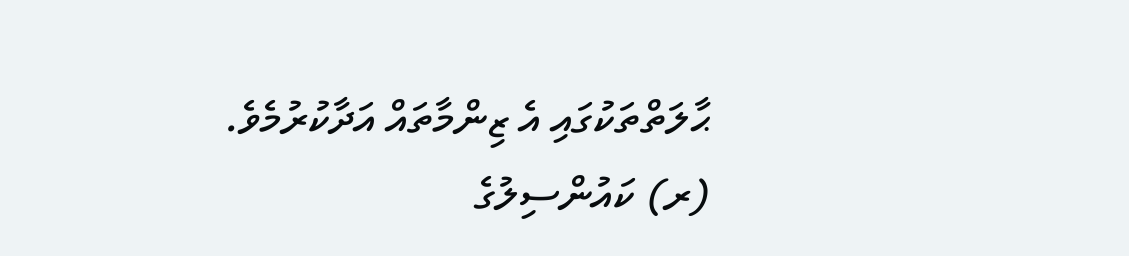ޙާލަތްތަކުގައި އެ ޒިންމާތައް އަދާކުރުމެވެ.
(ރ) ކައުންސިލުގެ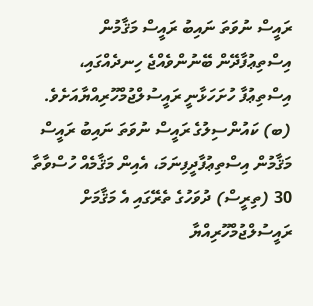ރައީސް ނުވަތަ ނައިބު ރައީސް މަޤާމުން އިސްތިޢުފާދޭން ބޭނުންވެއްޖެ ހިނދެއްގައި، އިސްތިޢުފާ ހުށަހަޅާނީ ރައީސުލްޖުމްހޫރިއްޔާއަށެވެ.
(ބ) ކައުންސިލުގެ ރައީސް ނުވަތަ ނައިބު ރައީސް މަޤާމުން އިސްތިޢުފާދީފިނަމަ، އެއިން މަޤާމެއް ހުސްވާތާ 30 (ތިރީސް) ދުވަހުގެ ތެރޭގައި އެ މަޤާމަށް ރައީސުލްޖުމްހޫރިއްޔާ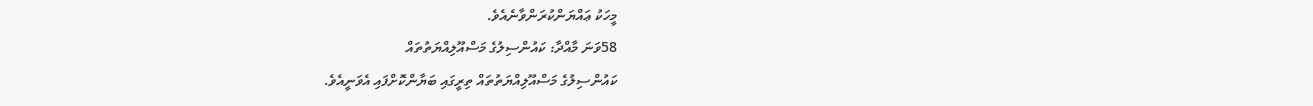މީހަކު ޢައްޔަންކުރަންވާނެއެވެ.
58ވަނަ މާއްދާ: ކައުންސިލުގެ މަސްއޫލިއްޔަތުތައް
ކައުންސިލުގެ މަސްއޫލިއްޔަތުތައް ތިރީގައި ބަޔާންކޮށްފައި އެވަނީއެވެ.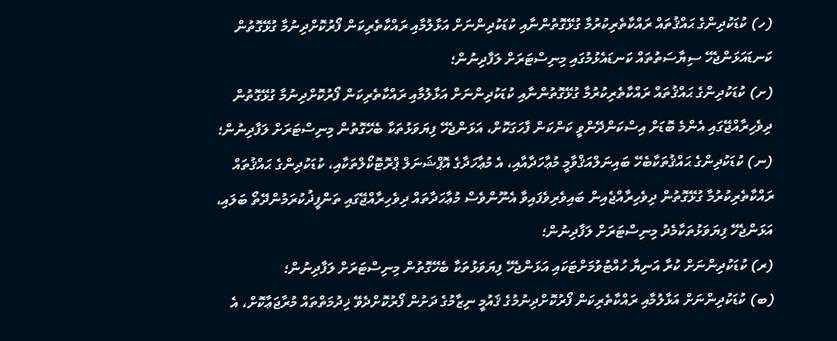(ހ) ކުޑަކުދިންގެ ޙައްޤުތައް ރައްކާތެރިކުރުމާ ގުޅޭގޮތުންނާއި ކުޑަކުދިންނަށް އަޅާލުމާއި ރައްކާތެރިކަން ފޯރުކޮށްދިނުމާ ގުޅޭގޮތުން ކަނޑައަޅަންޖެހޭ ސިޔާސަތުތައް ކަނޑައެޅުމުގައި މިނިސްޓަރަށް ލަފާދިނުން؛
(ށ) ކުޑަކުދިންގެ ޙައްޤުތައް ރައްކާތެރިކުރުމާ ގުޅޭގޮތުންނާއި ކުޑަކުދިންނަށް އަޅާލުމާއި ރައްކާތެރިކަން ފޯރުކޮށްދިނުމާ ގުޅޭގޮތުން ދިވެހިރާއްޖޭގައި އެންމެ ބޮޑަށް އިސްކަންދޭންވީ ކަންކަން ފާހަގަކޮށް، އަޅަންޖެހޭ ފިޔަވަޅުތަކާ ބެހޭގޮތުން މިނިސްޓަރަށް ލަފާދިނުން؛
(ނ) ކުޑަކުދިންގެ ޙައްޤުތަކާބެހޭ ބައިނަލްއަޤްވާމީ މުޢާހަދާއާއި، އެ މުޢާހަދާގެ އޮޕްޝަނަލް ޕްރޮޓޮކޯލްތަކާއި، ކުޑަކުދިންގެ ޙައްޤުތައް ރައްކާތެރިކުރުމާ ގުޅޭގޮތުން ދިވެހިރާއްޖެއިން ބައިވެރިވެފައިވާ އެނޫންވެސް މުޢާހަދާތައް ދިވެހިރާއްޖޭގައި ތަންފީޛުކުރަމުންދޭތޯ ބަލައި، އަޅަންޖެހޭ ފިޔަވަޅުތަކާމެދު މިނިސްޓަރަށް ލަފާދިނުން؛
(ރ) ކުޑަކުދިންނަށް ކުރާ އަނިޔާ ހުއްޓުވުމަށްޓަކައި އަޅަންޖެހޭ ފިޔަވަޅުތަކާ ބެހޭގޮތުން މިނިސްޓަރަށް ލަފާދިނުން؛
(ބ) ކުޑަކުދިންނަށް އަޅާލުމާއި ރައްކާތެރިކަން ފޯރުކޮށްދިނުމުގެ ޤައުމީ ނިޒާމުގެ ދަށުން ފޯރުކޮށްދެވޭ ޚިދުމަތްތައް މުރާޖަޢާކޮށް، އެ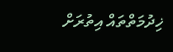ޚިދުމަތްތައް އިތުރަށް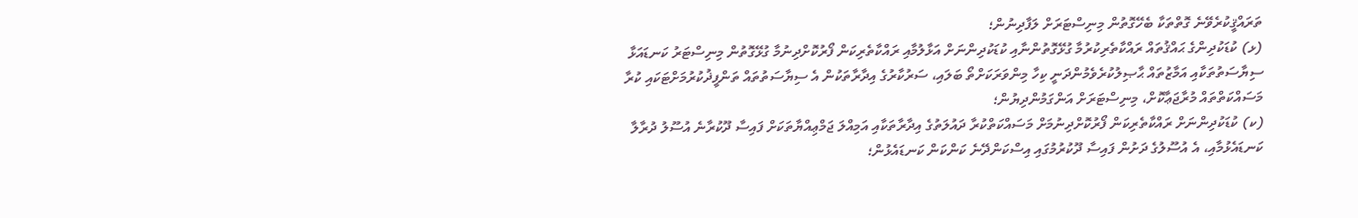ތަރައްޤީކުރެވޭނެ ގޮތްތަކާ ބެހޭގޮތުން މިނިސްޓަރަށް ލަފާދިނުން؛
(ޅ) ކުޑަކުދިންގެ ޙައްޤުތައް ރައްކާތެރިކުރުމާ ގުޅޭގޮތުންނާއި ކުޑަކުދިންނަށް އަޅާލުމާއި ރައްކާތެރިކަން ފޯރުކޮށްދިނުމާ ގުޅޭގޮތުން މިނިސްޓަރު ކަނޑައަޅާ ސިޔާސަތުތަކާއި އަމާޒުތައް ޙާޞިލުކުރެވެމުންދަނީ ކިހާ މިންވަރަކަށްތޯ ބަލައި، ސަރުކާރުގެ އިދާރާތަކުން އެ ސިޔާސަތުތައް ތަންފީޛުކުރުމަށްޓަކައި ކުރާ މަސައްކަތްތައް މުރާޖަޢާކޮށް، މިނިސްޓަރަށް އަންގަމުންދިޔުން؛
(ކ) ކުޑަކުދިންނަށް ރައްކާތެރިކަން ފޯރުކޮށްދިނުމަށް މަސައްކަތްކުރާ ދައުލަތުގެ އިދާރާތަކާއި އަމިއްލަ ޖަމްޢިއްޔާތަކަށް ފައިސާ ދޫކުރާނެ އުސޫލު ދުރާލާ ކަނޑައެޅުމާއި، އެ އުސޫލުގެ ދަށުން ފައިސާ ދޫކުރުމުގައި އިސްކަންދޭނެ ކަންކަން ކަނޑައެޅުން؛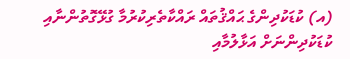(އ) ކުޑަކުދިންގެ ޙައްޤުތައް ރައްކާތެރިކުރުމާ ގުޅޭގޮތުންނާއި ކުޑަކުދިންނަށް އަޅާލުމާއި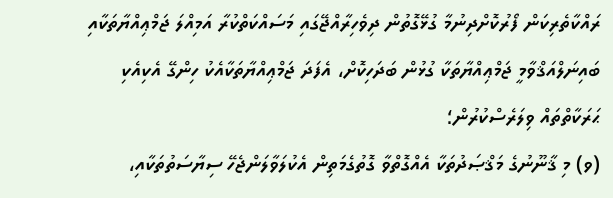ރައްކާތެރިކަން ފޯރުކޮށްދިނުމާ ގުޅޭގޮތުން ދިވެހިރާއްޖޭގައި މަސައްކަތްކުރާ އަމިއްލަ ޖަމްޢިއްޔާތަކާއި ބައިނަލްއަޤްވާމީ ޖަމްޢިއްޔާތަކާ ގުޅުން ބަދަހިކޮށް، އެފަދަ ޖަމްޢިއްޔާތަކާއެކު ހިންގޭ އެކިއެކި ޙަރަކާތްތައް ވިލަރެސްކުރުން؛
(ވ) މި ޤާނޫނުގެ މަޤްޞަދުތަކާ އެއްގޮތްވާ ގޮތުގެމަތިން އެކުލަވާލަންޖެހޭ ސިޔާސަތުތަކާއި،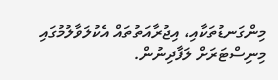މިންގަނޑުތަކާއި، އިޖުރާއަތުތައް އެކުލަވާލުމުގައި މިނިސްޓަރަށް ލަފާދިނުން.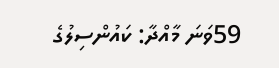59ވަނަ މާއްދާ: ކައުންސިލުގެ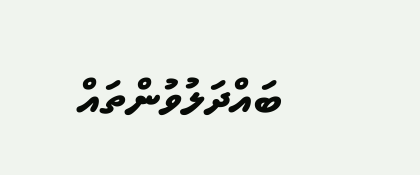ބައްދަލުވުންތައް